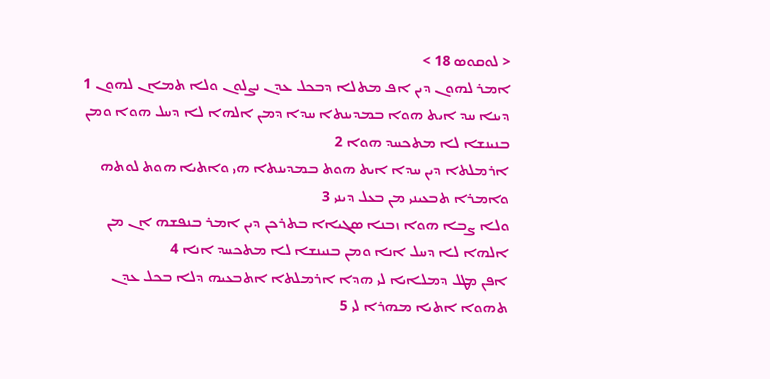< ܠܘܩܘܣ 18 >
ܐܡܪ ܠܗܘܢ ܕܝܢ ܐܦ ܡܬܠܐ ܕܒܟܠ ܥܕܢ ܢܨܠܘܢ ܘܠܐ ܬܡܐܢ ܠܗܘܢ 1
ܕܝܢܐ ܚܕ ܐܝܬ ܗܘܐ ܒܡܕܝܢܬܐ ܚܕܐ ܕܡܢ ܐܠܗܐ ܠܐ ܕܚܠ ܗܘܐ ܘܡܢ ܒܢܝܢܫܐ ܠܐ ܡܬܟܚܕ ܗܘܐ 2
ܐܪܡܠܬܐ ܕܝܢ ܚܕܐ ܐܝܬ ܗܘܬ ܒܡܕܝܢܬܐ ܗܝ ܘܐܬܝܐ ܗܘܬ ܠܘܬܗ ܘܐܡܪܐ ܬܒܥܝܢܝ ܡܢ ܒܥܠ ܕܝܢܝ 3
ܘܠܐ ܨܒܐ ܗܘܐ ܙܒܢܐ ܤܓܝܐܐ ܒܬܪܟܢ ܕܝܢ ܐܡܪ ܒܢܦܫܗ ܐܢ ܡܢ ܐܠܗܐ ܠܐ ܕܚܠ ܐܢܐ ܘܡܢ ܒܢܝܢܫܐ ܠܐ ܡܬܟܚܕ ܐܢܐ 4
ܐܦܢ ܡܛܠ ܕܡܠܐܝܐ ܠܝ ܗܕܐ ܐܪܡܠܬܐ ܐܬܒܥܝܗ ܕܠܐ ܒܟܠ ܥܕܢ ܬܗܘܐ ܐܬܝܐ ܡܗܪܐ ܠܝ 5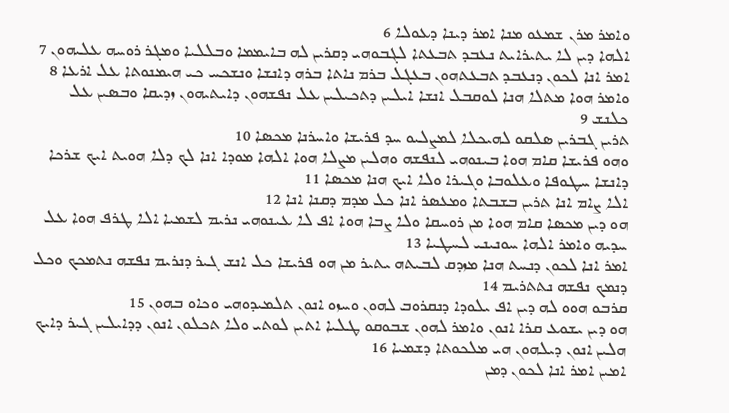ܘܐܡܪ ܡܪܢ ܫܡܥܘ ܡܢܐ ܐܡܪ ܕܝܢܐ ܕܥܘܠܐ 6
ܐܠܗܐ ܕܝܢ ܠܐ ܝܬܝܪܐܝܬ ܢܥܒܕ ܬܒܥܬܐ ܠܓܒܘܗܝ ܕܩܪܝܢ ܠܗ ܒܐܝܡܡܐ ܘܒܠܠܝܐ ܘܡܓܪ ܪܘܚܗ ܥܠܝܗܘܢ 7
ܐܡܪ ܐܢܐ ܠܟܘܢ ܕܢܥܒܕ ܬܒܥܬܗܘܢ ܒܥܓܠ ܒܪܡ ܢܐܬܐ ܒܪܗ ܕܐܢܫܐ ܘܢܫܟܚ ܟܝ ܗܝܡܢܘܬܐ ܥܠ ܐܪܥܐ 8
ܘܐܡܪ ܗܘܐ ܡܬܠܐ ܗܢܐ ܠܘܩܒܠ ܐܢܫܐ ܐܝܠܝܢ ܕܬܟܝܠܝܢ ܥܠ ܢܦܫܗܘܢ ܕܐܝܬܝܗܘܢ ܙܕܝܩܐ ܘܒܤܝܢ ܥܠ ܟܠܢܫ 9
ܬܪܝܢ ܓܒܪܝܢ ܤܠܩܘ ܠܗܝܟܠܐ ܠܡܨܠܝܘ ܚܕ ܦܪܝܫܐ ܘܐܚܪܢܐ ܡܟܤܐ 10
ܘܗܘ ܦܪܝܫܐ ܩܐܡ ܗܘܐ ܒܝܢܘܗܝ ܠܢܦܫܗ ܘܗܠܝܢ ܡܨܠܐ ܗܘܐ ܐܠܗܐ ܡܘܕܐ ܐܢܐ ܠܟ ܕܠܐ ܗܘܝܬ ܐܝܟ ܫܪܟܐ ܕܐܢܫܐ ܚܛܘܦܐ ܘܥܠܘܒܐ ܘܓܝܪܐ ܘܠܐ ܐܝܟ ܗܢܐ ܡܟܤܐ 11
ܐܠܐ ܨܐܡ ܐܢܐ ܬܪܝܢ ܒܫܒܬܐ ܘܡܥܤܪ ܐܢܐ ܟܠ ܡܕܡ ܕܩܢܐ ܐܢܐ 12
ܗܘ ܕܝܢ ܡܟܤܐ ܩܐܡ ܗܘܐ ܡܢ ܪܘܚܩܐ ܘܠܐ ܨܒܐ ܗܘܐ ܐܦ ܠܐ ܥܝܢܘܗܝ ܢܪܝܡ ܠܫܡܝܐ ܐܠܐ ܛܪܦ ܗܘܐ ܥܠ ܚܕܝܗ ܘܐܡܪ ܐܠܗܐ ܚܘܢܝܢܝ ܠܚܛܝܐ 13
ܐܡܪ ܐܢܐ ܠܟܘܢ ܕܢܚܬ ܗܢܐ ܡܙܕܩ ܠܒܝܬܗ ܝܬܝܪ ܡܢ ܗܘ ܦܪܝܫܐ ܟܠ ܐܢܫ ܓܝܪ ܕܢܪܝܡ ܢܦܫܗ ܢܬܡܟܟ ܘܟܠ ܕܢܡܟ ܢܦܫܗ ܢܬܬܪܝܡ 14
ܩܪܒܘ ܗܘܘ ܠܗ ܕܝܢ ܐܦ ܝܠܘܕܐ ܕܢܩܪܘܒ ܠܗܘܢ ܘܚܙܘ ܐܢܘܢ ܬܠܡܝܕܘܗܝ ܘܟܐܘ ܒܗܘܢ 15
ܗܘ ܕܝܢ ܝܫܘܥ ܩܪܐ ܐܢܘܢ ܘܐܡܪ ܠܗܘܢ ܫܒܘܩܘ ܛܠܝܐ ܐܬܝܢ ܠܘܬܝ ܘܠܐ ܬܟܠܘܢ ܐܢܘܢ ܕܕܐܝܠܝܢ ܓܝܪ ܕܐܝܟ ܗܠܝܢ ܐܢܘܢ ܕܝܠܗܘܢ ܗܝ ܡܠܟܘܬܐ ܕܫܡܝܐ 16
ܐܡܝܢ ܐܡܪ ܐܢܐ ܠܟܘܢ ܕܡܢ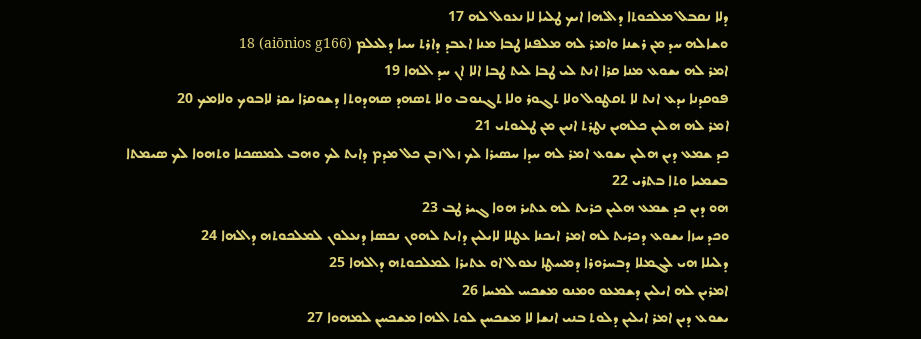ܕܠܐ ܢܩܒܠ ܡܠܟܘܬܐ ܕܐܠܗܐ ܐܝܟ ܛܠܝܐ ܠܐ ܢܥܘܠ ܠܗ 17
ܘܫܐܠܗ ܚܕ ܡܢ ܪܫܢܐ ܘܐܡܪ ܠܗ ܡܠܦܢܐ ܛܒܐ ܡܢܐ ܐܥܒܕ ܕܐܪܬ ܚܝܐ ܕܠܥܠܡ (aiōnios g166) 18
ܐܡܪ ܠܗ ܝܫܘܥ ܡܢܐ ܩܪܐ ܐܢܬ ܠܝ ܛܒܐ ܠܝܬ ܛܒܐ ܐܠܐ ܐܢ ܚܕ ܐܠܗܐ 19
ܦܘܩܕܢܐ ܝܕܥ ܐܢܬ ܠܐ ܬܩܛܘܠ ܘܠܐ ܬܓܘܪ ܘܠܐ ܬܓܢܘܒ ܘܠܐ ܬܤܗܕ ܤܗܕܘܬܐ ܕܫܘܩܪܐ ܝܩܪ ܠܐܒܘܟ ܘܠܐܡܟ 20
ܐܡܪ ܠܗ ܗܠܝܢ ܟܠܗܝܢ ܢܛܪܬ ܐܢܝܢ ܡܢ ܛܠܝܘܬܝ 21
ܟܕ ܫܡܥ ܕܝܢ ܗܠܝܢ ܝܫܘܥ ܐܡܪ ܠܗ ܚܕܐ ܚܤܝܪܐ ܠܟ ܙܠ ܙܒܢ ܟܠ ܡܕܡ ܕܐܝܬ ܠܟ ܘܗܒ ܠܡܤܟܢܐ ܘܬܗܘܐ ܠܟ ܤܝܡܬܐ ܒܫܡܝܐ ܘܬܐ ܒܬܪܝ 22
ܗܘ ܕܝܢ ܟܕ ܫܡܥ ܗܠܝܢ ܟܪܝܬ ܠܗ ܥܬܝܪ ܗܘܐ ܓܝܪ ܛܒ 23
ܘܟܕ ܚܙܐ ܝܫܘܥ ܕܟܪܝܬ ܠܗ ܐܡܪ ܐܝܟܢܐ ܥܛܠܐ ܠܐܝܠܝܢ ܕܐܝܬ ܠܗܘܢ ܢܟܤܐ ܕܢܥܠܘܢ ܠܡܠܟܘܬܗ ܕܐܠܗܐ 24
ܕܠܝܠܐ ܗܝ ܠܓܡܠܐ ܕܒܚܪܘܪܐ ܕܡܚܛܐ ܢܥܘܠ ܐܘ ܥܬܝܪܐ ܠܡܠܟܘܬܗ ܕܐܠܗܐ 25
ܐܡܪܝܢ ܠܗ ܐܝܠܝܢ ܕܫܡܥܘ ܘܡܢܘ ܡܫܟܚ ܠܡܚܐ 26
ܝܫܘܥ ܕܝܢ ܐܡܪ ܐܝܠܝܢ ܕܠܘܬ ܒܢܝ ܐܢܫܐ ܠܐ ܡܫܟܚܢ ܠܘܬ ܐܠܗܐ ܡܫܟܚܢ ܠܡܗܘܐ 27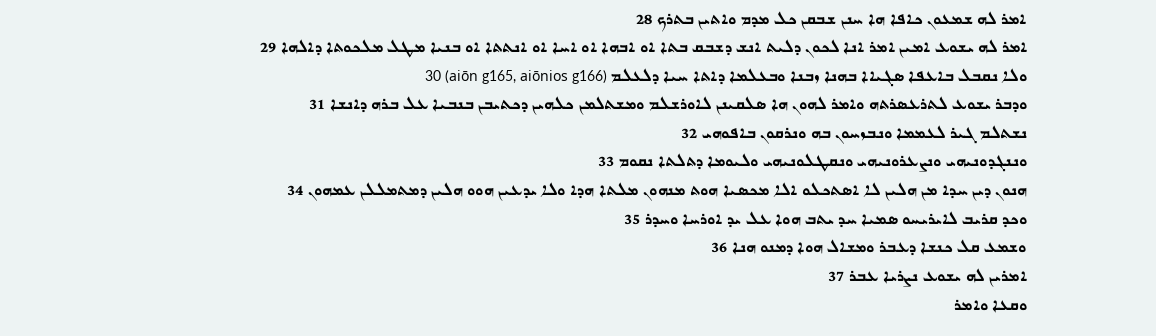ܐܡܪ ܠܗ ܫܡܥܘܢ ܟܐܦܐ ܗܐ ܚܢܢ ܫܒܩܢ ܟܠ ܡܕܡ ܘܐܬܝܢ ܒܬܪܟ 28
ܐܡܪ ܠܗ ܝܫܘܥ ܐܡܝܢ ܐܡܪ ܐܢܐ ܠܟܘܢ ܕܠܝܬ ܐܢܫ ܕܫܒܩ ܒܬܐ ܐܘ ܐܒܗܐ ܐܘ ܐܚܐ ܐܘ ܐܢܬܬܐ ܐܘ ܒܢܝܐ ܡܛܠ ܡܠܟܘܬܐ ܕܐܠܗܐ 29
ܘܠܐ ܢܩܒܠ ܒܐܥܦܐ ܤܓܝܐܐ ܒܗܢܐ ܙܒܢܐ ܘܒܥܠܡܐ ܕܐܬܐ ܚܝܐ ܕܠܥܠܡ (aiōn g165, aiōnios g166) 30
ܘܕܒܪ ܝܫܘܥ ܠܬܪܥܤܪܬܗ ܘܐܡܪ ܠܗܘܢ ܗܐ ܤܠܩܝܢܢ ܠܐܘܪܫܠܡ ܘܡܫܬܠܡܢ ܟܠܗܝܢ ܕܟܬܝܒܢ ܒܢܒܝܐ ܥܠ ܒܪܗ ܕܐܢܫܐ 31
ܢܫܬܠܡ ܓܝܪ ܠܥܡܡܐ ܘܢܒܙܚܘܢ ܒܗ ܘܢܪܩܘܢ ܒܐܦܘܗܝ 32
ܘܢܢܓܕܘܢܝܗܝ ܘܢܨܥܪܘܢܝܗܝ ܘܢܩܛܠܘܢܝܗܝ ܘܠܝܘܡܐ ܕܬܠܬܐ ܢܩܘܡ 33
ܗܢܘܢ ܕܝܢ ܚܕܐ ܡܢ ܗܠܝܢ ܠܐ ܐܤܬܟܠܘ ܐܠܐ ܡܟܤܝܐ ܗܘܬ ܡܢܗܘܢ ܡܠܬܐ ܗܕܐ ܘܠܐ ܝܕܥܝܢ ܗܘܘ ܗܠܝܢ ܕܡܬܡܠܠܢ ܥܡܗܘܢ 34
ܘܟܕ ܩܪܝܒ ܠܐܝܪܝܚܘ ܤܡܝܐ ܚܕ ܝܬܒ ܗܘܐ ܥܠ ܝܕ ܐܘܪܚܐ ܘܚܕܪ 35
ܘܫܡܥ ܩܠ ܟܢܫܐ ܕܥܒܪ ܘܡܫܐܠ ܗܘܐ ܕܡܢܘ ܗܢܐ 36
ܐܡܪܝܢ ܠܗ ܝܫܘܥ ܢܨܪܝܐ ܥܒܪ 37
ܘܩܥܐ ܘܐܡܪ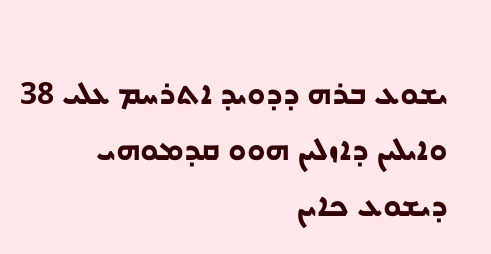ܝܫܘܥ ܒܪܗ ܕܕܘܝܕ ܐܬܪܚܡ ܥܠܝ 38
ܘܐܝܠܝܢ ܕܐܙܠܝܢ ܗܘܘ ܩܕܡܘܗܝ ܕܝܫܘܥ ܟܐܝܢ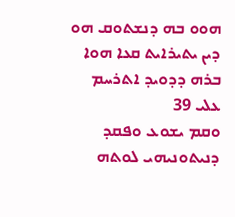ܗܘܘ ܒܗ ܕܢܫܬܘܩ ܗܘ ܕܝܢ ܝܬܝܪܐܝܬ ܩܥܐ ܗܘܐ ܒܪܗ ܕܕܘܝܕ ܐܬܪܚܡ ܥܠܝ 39
ܘܩܡ ܝܫܘܥ ܘܦܩܕ ܕܢܝܬܘܢܝܗܝ ܠܘܬܗ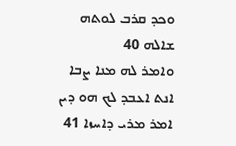ܘܟܕ ܩܪܒ ܠܘܬܗ ܫܐܠܗ 40
ܘܐܡܪ ܠܗ ܡܢܐ ܨܒܐ ܐܢܬ ܐܥܒܕ ܠܟ ܗܘ ܕܝܢ ܐܡܪ ܡܪܝ ܕܐܚܙܐ 41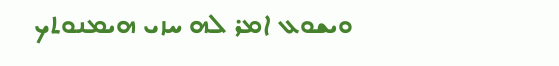ܘܝܫܘܥ ܐܡܪ ܠܗ ܚܙܝ ܗܝܡܢܘܬܟ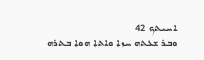ܐܚܝܬܟ 42
ܘܒܪ ܫܥܬܗ ܚܙܐ ܘܐܬܐ ܗܘܐ ܒܬܪܗ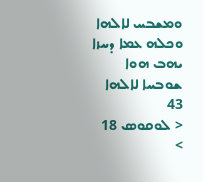ܘܡܫܒܚ ܠܐܠܗܐ ܘܟܠܗ ܥܡܐ ܕܚܙܐ ܝܗܒ ܗܘܐ ܫܘܒܚܐ ܠܐܠܗܐ 43
< ܠܘܩܘܣ 18 >